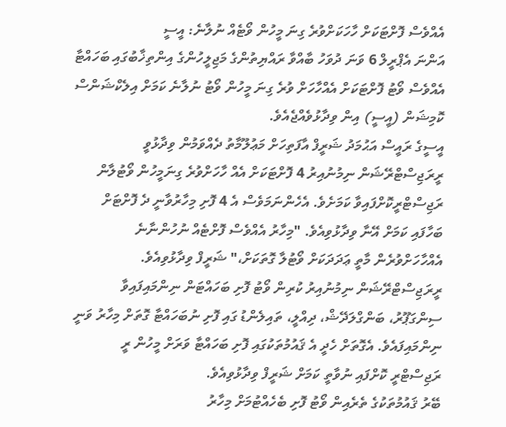އެއްވެސް ފޮށްޓަކަށް ހާހަކަށްވުރެ ގިނަ މީހުން ވޯޓެއް ނުލާނެ: އީސީ
އަންނަ އެޕްރީލް 6 ވަނަ ދުވަހު ބާއްވާ ރައްޔިތުންގެ މަޖިލީހުންގެ އިންތިޚާބުގައި ބަހައްޓާ އެއްވެސް ވޯޓު ފޮށްޓަކަށް އެއްހާހަށް ވުރެ ގިނަ މީހުން ވޯޓު ނުލާނެ ކަމަށް އިލެކްޝަންސް ކޮމިޝަން (އީސީ) އިން ވިދާޅުވެއްޖެއެވެ.
އީސީގެ ރައީސް އަޙުމަދު ޝަރީފް އާފަތިހަށް މަޢުލޫމާތު ދެއްވަމުން ވިދާޅުވީ ރީރަޖިސްޓްރޭޝަން ނިމުނުއިރު 4 ފޮށްޓަކަށް އެއް ހާހަށްވުރެ ގިނަމީހުން ވޯޓުލާން ރަޖިސްޓްރީކޮށްފައިވާ ކަމަށެވެ. އެހެންނަމަވެސް އެ 4 ފޮށި މިހާރުވާނީ ދެ ފޮށްޓަށް ބަހާފައި ކަމަށް އޭނާ ވިދާޅުވިއެވެ. "މިހާރު އެއްވެސް ފޮށްޓެއް ނުހުންނާނެ އެއްހާހަށްވުރެން މާތީ ޢަދަދަކަށް ވޯޓުލާ ގޮތަކަށް،" ޝަރީފް ވިދާޅުވިއެވެ.
ރީރަޖިސްޓްރޭޝަން ނިމުނުއިރު ކުރިން ވޯޓު ފޮށި ބަހައްޓަން ނިންމައިފައިވާ ސިންގަޕޫރު، ބަންގްލަދޭޝް، ދިއްލީ، ތައިލެންޑު ގައި ފޮށި ނުބަހައްޓާ ގޮތަށް މިހާރު ވަނީ ނިންމައިފައެވެ. އެގޮތަށް ހެދީ އެ ޤައުމުތަކުގައި ފޮށި ބަހައްޓާ ވަރަށް މީހުން ރީ ރަޖިސްޓްރީ ކޮށްފައި ނުވާތީ ކަމަށް ޝަރީފް ވިދާޅުވިއެވެ.
ބޭރު ޤައުމުތަކުގެ ތެރެއިން ވޯޓު ފޮށި ބެހެއްޓުމަށް މިހާރު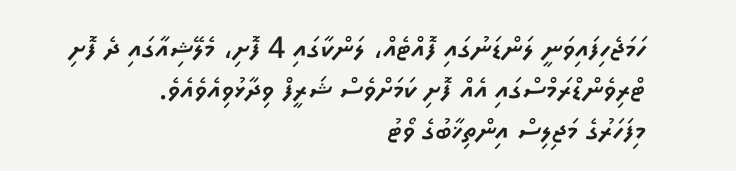ހަމަޖެހިފައިވަނީ ލަންޑަނުގައި ފޮއްޓެއް، ލަންކާގައި 4 ފޮށި، މެލޭޝިއާގައި ދެ ފޮށި ޓްރިވެންޑްރަމްސްގައި އެއް ފޮށި ކަމަށްވެސް ޝަރީފް ވިދާޅުވިއެވެއެވެ.
މިފަހަރުގެ މަޖިލިސް އިންތިޚާބުގެ ވޯޓު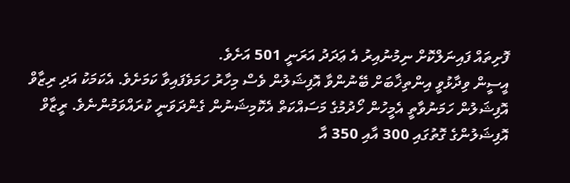ފޮށިތައް ފައިނަލްކޮށް ނިމުނުއިރު އެ ޢަދަދު އަރަނީ 501 އަށެވެ.
އީސީން ވިދާޅުވީ އިންތިޚާބަށް ބޭނުންވާ އޮފިޝަލުން ވެސް މިހާރު ހަމަވެފައިވާ ކަމަށެވެ. އެކަމަކު އަދި ރިޒާވް އޮފިޝަލުން ހަމަނުވާތީ އެމީހުން ހޯދުމުގެ މަސައްކަތް އެކޮމިޝަނުން ގެންދަވަނީ ކުރައްވަމުންނެވެ. ރީޒާވް އޮފިޝަލުންގެ ގޮތުގައި 300 އާއި 350 އާ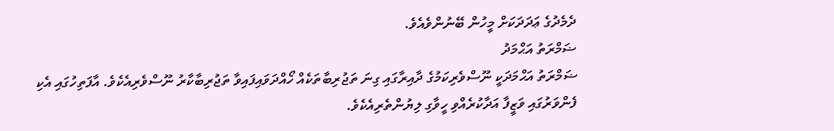ދެމެދުގެ ޢަދަދަކަށް މީހުން ބޭނުންވެއެވެ.
ޟަމްރަތު އަޙްމަދު
ޟަމްރަތު އަޙްމަދަކީ ނޫސްވެރިކަމުގެ ދާއިރާގައި ގިނަ ތަޖުރިބާތަކެއް ހޯއްދަވައިފައިވާ ތަޖުރިބާކާރު ނޫސްވެރިއެކެވެ. އާފަތިހުގައި އެކި ފެންވަރުގައި ވަޒީފާ އަދާކުރެއްވި ހީވާގި ލިޔުންތެރިއެކެވެ.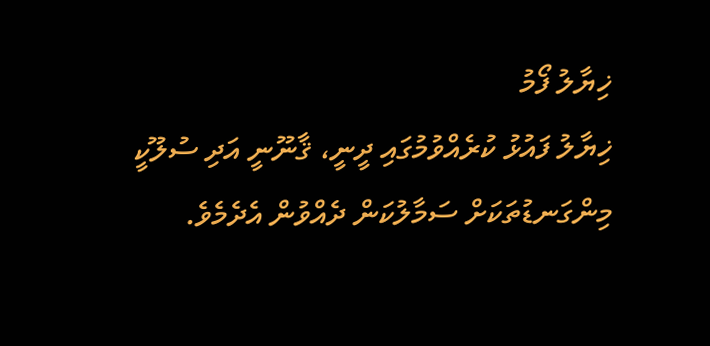ޚިޔާލު ފޯމު
ޚިޔާލު ފައުޅު ކުރެއްވުމުގައި ދީނީ، ޤާނޫނީ އަދި ސުލޫކީ މިންގަނޑުތަކަށް ސަމާލުކަން ދެއްވުން އެދެމެވެ.